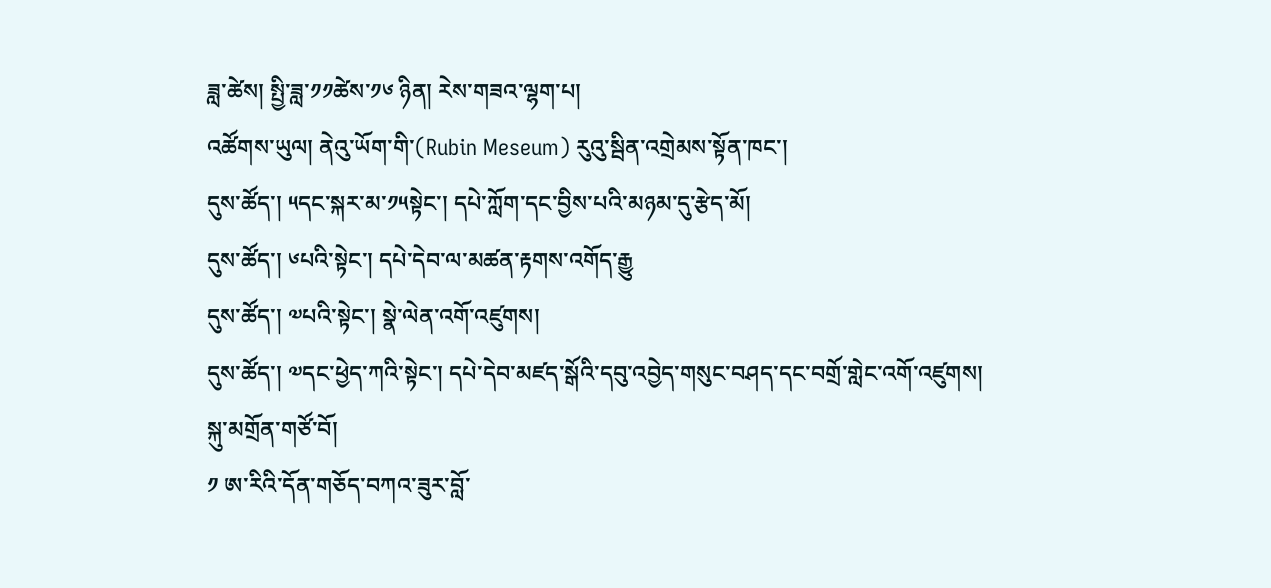ཟླ་ཚེས། སྤྱི་ཟླ་༡༡ཚེས་༡༦ ཉིན། རེས་གཟའ་ལྷག་པ།
འཚོགས་ཡུལ། ནེའུ་ཡོག་གི་(Rubin Meseum) རུའུ་སྦིན་འགྲེམས་སྟོན་ཁང་།
དུས་ཚོད་། ༥དང་སྐར་མ་༡༥སྟེང་། དཔེ་ཀློག་དང་བྱིས་པའི་མཉམ་དུ་རྩེད་མོ།
དུས་ཚོད་། ༦པའི་སྟེང་། དཔེ་དེབ་ལ་མཚན་རྟགས་འགོད་རྒྱུ
དུས་ཚོད་། ༧པའི་སྟེང་། སྣེ་ལེན་འགོ་འཛུགས།
དུས་ཚོད་། ༧དང་ཕྱེད་ཀའི་སྟེང་། དཔེ་དེབ་མཛད་སྒོའི་དབུ་འབྱེད་གསུང་བཤད་དང་བགྲོ་གླེང་འགོ་འཛུགས།
སྐུ་མགྲོན་གཙོ་བོ།
༡ ཨ་རིའི་དོན་གཅོད་བཀའ་ཟུར་བློ་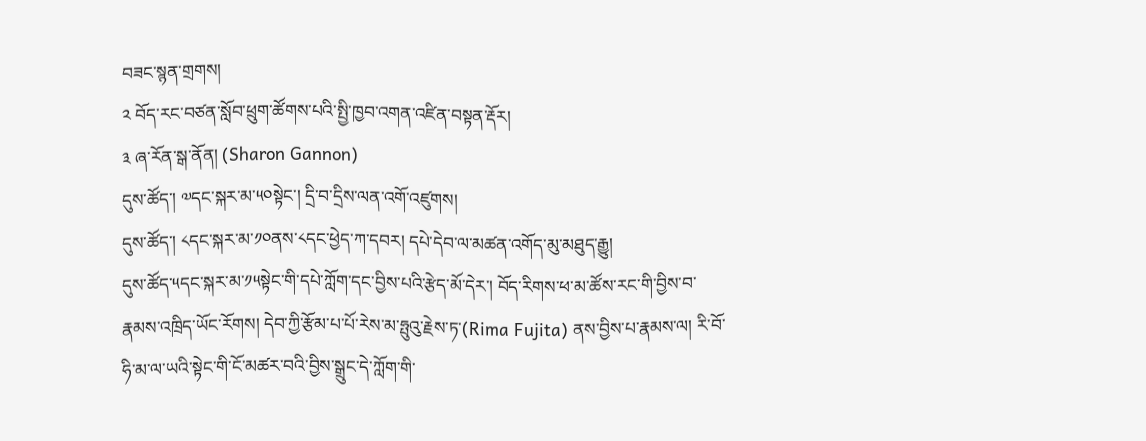བཟང་སྙན་གྲགས།
༢ བོད་རང་བཙན་སློབ་ཕྲུག་ཚོགས་པའི་སྤྱི་ཁྱབ་འགན་འཛིན་བསྟན་རྡོར།
༣ ཞ་རོན་སྒ་ནོན། (Sharon Gannon)
དུས་ཚོད་། ༧དང་སྐར་མ་༥༠སྟེང་། དྲི་བ་དྲིས་ལན་འགོ་འཛུགས།
དུས་ཚོད་། ༨དང་སྐར་མ་༡༠ནས་༨དང་ཕྱེད་ཀ་དབར། དཔེ་དེབ་ལ་མཚན་འགོད་མུ་མཐུད་རྒྱུ།
དུས་ཚོད་༥དང་སྐར་མ་༡༥སྟེང་གི་དཔེ་ཀློག་དང་བྱིས་པའི་རྩེད་མོ་དེར་། བོད་རིགས་ཕ་མ་ཚོས་རང་གི་བྱིས་བ་རྣམས་འཁྲིད་ཡོང་རོགས། དེབ་ཀྱི་རྩོམ་པ་པོ་རེས་མ་ཧྤུའུ་རྗེས་ཏ་(Rima Fujita) ནས་བྱིས་པ་རྣམས་ལ། རི་བོ་ཧི་མ་ལ་ཡའི་སྟེང་གི་ངོ་མཚར་བའི་བྱིས་སྒྲུང་དེ་ཀློག་གི་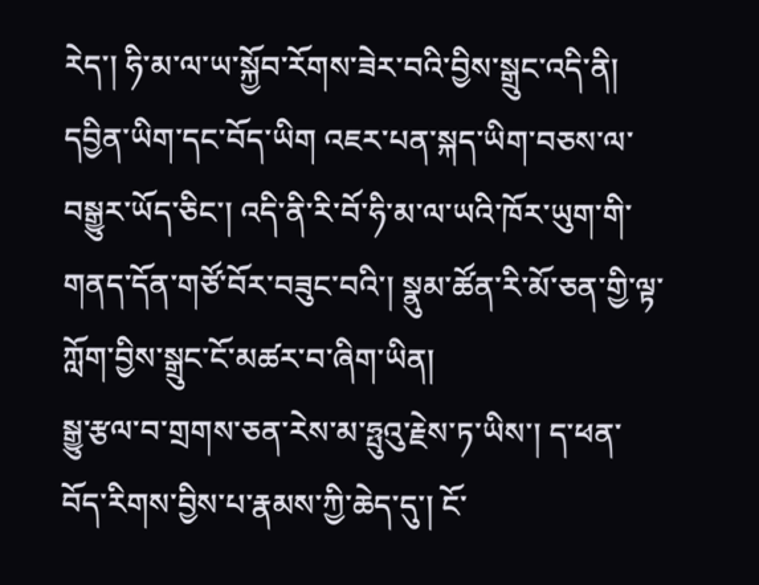རེད་། ཧི་མ་ལ་ཡ་སྐྱོབ་རོགས་ཟེར་བའི་བྱིས་སྒྲུང་འདི་ནི། དབྱིན་ཡིག་དང་བོད་ཡིག འཇར་པན་སྐད་ཡིག་བཅས་ལ་བསྒྱུར་ཡོད་ཅིང་། འདི་ནི་རི་བོ་ཧི་མ་ལ་ཡའི་ཁོར་ཡུག་གི་གནད་དོན་གཙོ་བོར་བཟུང་བའི་། སྣུམ་ཚོན་རི་མོ་ཅན་གྱི་ལྟ་ཀློག་བྱིས་སྒྲུང་ངོ་མཚར་བ་ཞིག་ཡིན།
སྒྱུ་རྩལ་བ་གྲགས་ཅན་རེས་མ་ཧྤུའུ་རྗེས་ཏ་ཡིས་། ད་ཕན་བོད་རིགས་བྱིས་པ་རྣམས་ཀྱི་ཆེད་དུ་། ངོ་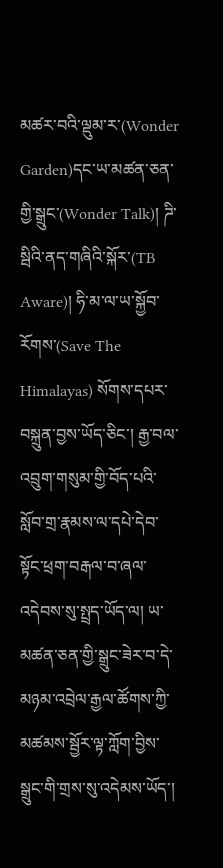མཚར་བའི་ལྡུམ་ར་(Wonder Garden)དང་ཡ་མཚན་ཅན་གྱི་སྒྲུང་(Wonder Talk)། ཌི་སྦིའི་ནད་གཞིའི་སྐོར་(TB Aware)། ཧི་མ་ལ་ཡ་སྐྱོབ་རོགས་(Save The Himalayas) སོགས་དཔར་བསྐྲུན་བྱས་ཡོད་ཅིང་། རྒྱ་བལ་འབྲུག་གསུམ་གྱི་བོད་པའི་སློབ་གྲ་རྣམས་ལ་དཔེ་དེབ་སྟོང་ཕྲག་བརྒལ་བ་ཞལ་འདེབས་སུ་སྤྲད་ཡོད་ལ། ཡ་མཚན་ཅན་གྱི་སྒྲུང་ཟེར་བ་དེ་མཉམ་འབྲེལ་རྒྱལ་ཚོགས་ཀྱི་མཚམས་སྦྱོར་ལྟ་ཀློག་བྱིས་སྒྲུང་གི་གྲས་སུ་འདེམས་ཡོད་།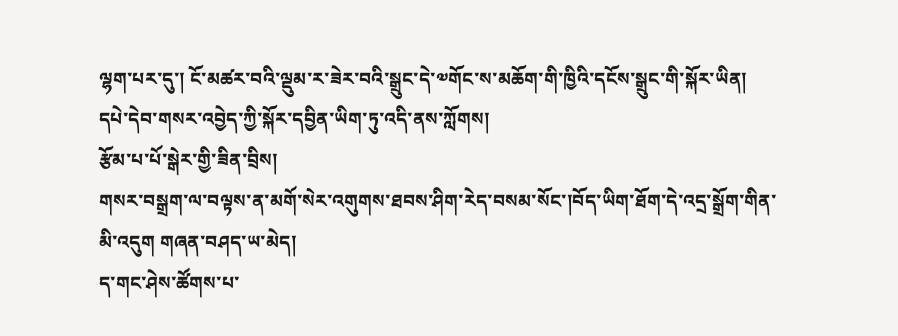ལྷག་པར་དུ་། ངོ་མཚར་བའི་ལྡུམ་ར་ཟེར་བའི་སྒྲུང་དེ་༧གོང་ས་མཆོག་གི་ཁྱིའི་དངོས་སྒྲུང་གི་སྐོར་ཡིན།
དཔེ་དེབ་གསར་འབྱེད་ཀྱི་སྐོར་དབྱིན་ཡིག་ཏུ་འདི་ནས་ཀློགས།
རྩོམ་པ་པོ་སྒེར་གྱི་ཟིན་བྲིས།
གསར་བསྒྲག་ལ་བལྟས་ན་མགོ་སེར་འགུགས་ཐབས་ཤིག་རེད་བསམ་སོང་།བོད་ཡིག་ཐོག་དེ་འདྲ་སྒྲོག་གིན་
མི་འདུག གཞན་བཤད་ཡ་མེད།
ད་གང་ཤེས་ཚོགས་པ་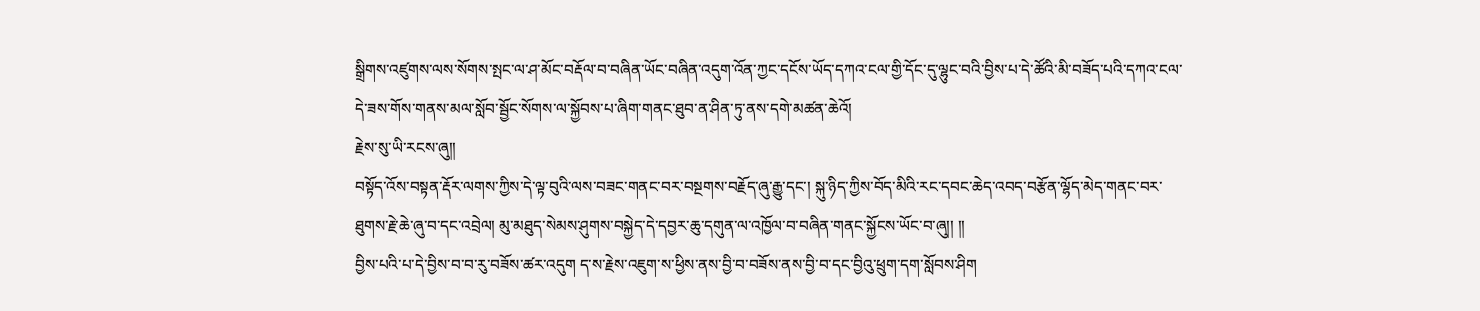སྒྲིགས་འཛུགས་ལས་སོགས་སྤང་ལ་ཤ་མོང་བརྡོལ་བ་བཞིན་ཡོང་བཞིན་འདུག་འོན་ཀྱང་དངོས་ཡོད་དཀའ་ངལ་གྱི་དོང་དུ་ལྷུང་བའི་བྱིས་པ་དེ་ཚོའི་མི་བཟོད་པའི་དཀའ་ངལ་དེ་ཟས་གོས་གནས་མལ་སློབ་སྦྱོང་སོགས་ལ་སྐྱོབས་པ་ཞིག་གནང་ཐུབ་ན་ཤིན་ཏུ་ནས་དགེ་མཚན་ཆེའོ།
རྗེས་སུ་ཡི་རངས་ཞུ།།
བསྟོད་འོས་བསྟན་རྡོར་ལགས་ཀྱིས་དེ་ལྟ་བུའི་ལས་བཟང་གནང་བར་བསྔགས་བརྗོད་ཞུ་རྒྱུ་དང་། སྐུ་ཉིད་ཀྱིས་བོད་མིའི་རང་དབང་ཆེད་འབད་བརྩོན་ལྷོད་མེད་གནང་བར་ཐུགས་རྗེ་ཆེ་ཞུ་བ་དང་འབྲེལ། མུ་མཐུད་སེམས་ཤུགས་བསྐྱེད་དེ་དབྱར་ཆུ་དགུན་ལ་འཁྱོལ་བ་བཞིན་གནང་སྐྱོངས་ཡོང་བ་ཞུ།། །།
བྱིས་པའི་པ་དེ་བྱིས་བ་བ་རུ་བཟོས་ཚར་འདུག ད་ས་རྗེས་འཇུག་ས་ཕྱིས་ནས་བྱི་བ་བཟོས་ནས་བྱི་བ་དང་བྱིའུ་ཕྲུག་དག་སློབས་ཤིག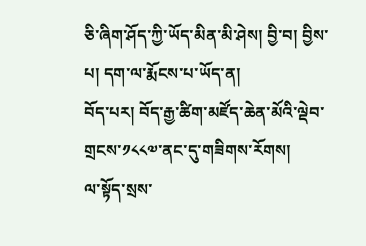ཅི་ཞིག་ཤོད་ཀྱི་ཡོད་མིན་མི་ཤེས། བྱི་བ། བྱིས་པ། དག་ལ་རྨོངས་པ་ཡོད་ན།
བོད་པར། བོད་རྒྱ་ཚིག་མཛོད་ཆེན་མོའི་ལྡེབ་གྲངས་༡༨༨༧་ནང་དུ་གཟིགས་རོགས།
ལ་སྟོད་སྲས་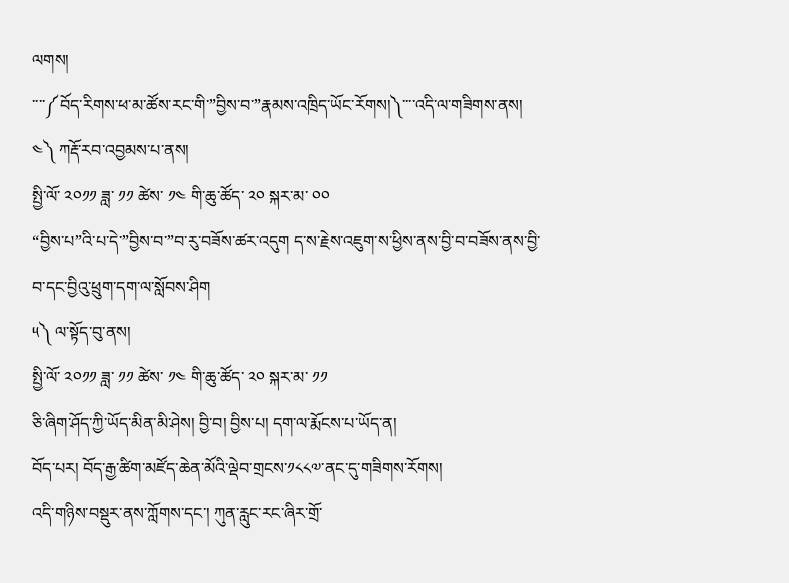ལགས།
་་་་༼བོད་རིགས་ཕ་མ་ཚོས་རང་གི་”བྱིས་བ་”རྣམས་འཁྲིད་ཡོང་རོགས།༽་་་་འདི་ལ་གཟིགས་ནས།
༤༽ ཀརྡོ་རབ་འབྱམས་པ་ནས།
སྤྱི་ལོ་ ༢༠༡༡ ཟླ་ ༡༡ ཚེས་ ༡༤ གི་ཆུ་ཚོད་ ༢༠ སྐར་མ་ ༠༠
“བྱིས་པ”འི་པ་དེ་”བྱིས་བ་”བ་རུ་བཟོས་ཚར་འདུག ད་ས་རྗེས་འཇུག་ས་ཕྱིས་ནས་བྱི་བ་བཟོས་ནས་བྱི་བ་དང་བྱིའུ་ཕྲུག་དག་ལ་སློབས་ཤིག
༥༽ ལ་སྟོད་བུ་ནས།
སྤྱི་ལོ་ ༢༠༡༡ ཟླ་ ༡༡ ཚེས་ ༡༤ གི་ཆུ་ཚོད་ ༢༠ སྐར་མ་ ༡༡
ཅི་ཞིག་ཤོད་ཀྱི་ཡོད་མིན་མི་ཤེས། བྱི་བ། བྱིས་པ། དག་ལ་རྨོངས་པ་ཡོད་ན།
བོད་པར། བོད་རྒྱ་ཚིག་མཛོད་ཆེན་མོའི་ལྡེབ་གྲངས་༡༨༨༧་ནང་དུ་གཟིགས་རོགས།
འདི་གཉིས་བསྡུར་ནས་ཀློགས་དང་། ཀུན་རླུང་རང་ཞིར་གྲོ་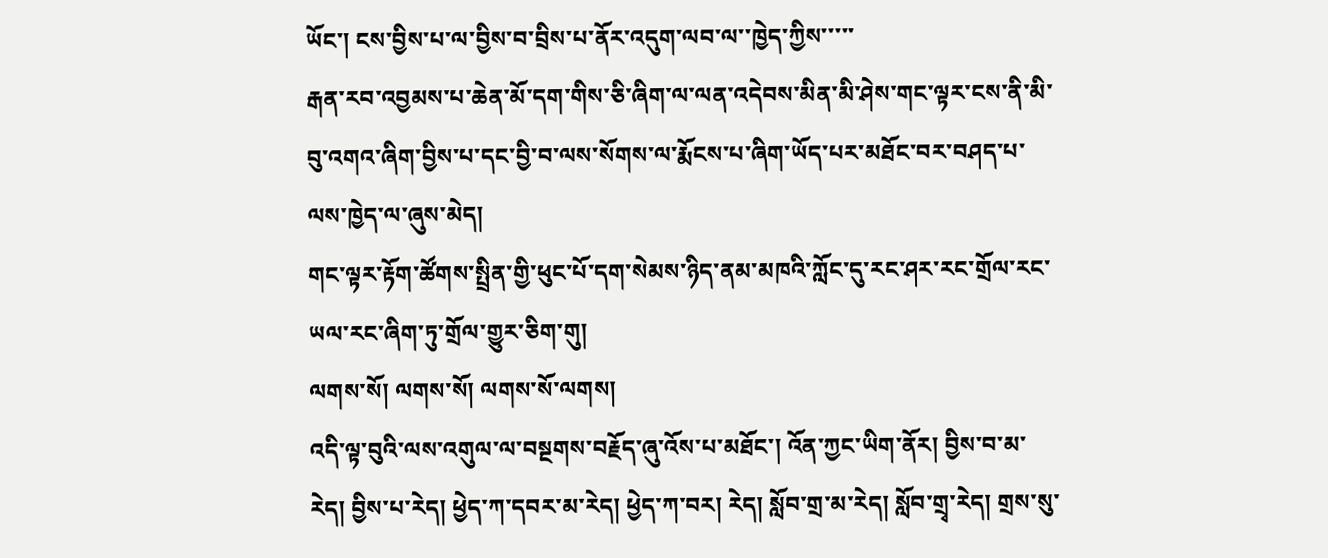ཡོང་། ངས་བྱིས་པ་ལ་བྱིས་བ་བྲིས་པ་ནོར་འདུག་ལབ་ལ་་ཁྱེད་ཀྱིས་་་་་
རྒན་རབ་འབྱམས་པ་ཆེན་མོ་དག་གིས་ཅི་ཞིག་ལ་ལན་འདེབས་མིན་མི་ཤེས་གང་ལྟར་ངས་ནི་མི་བུ་འགའ་ཞིག་བྱིས་པ་དང་བྱི་བ་ལས་སོགས་ལ་རྨོངས་པ་ཞིག་ཡོད་པར་མཐོང་བར་བཤད་པ་ལས་ཁྱེད་ལ་ཞུས་མེད།
གང་ལྟར་རྟོག་ཚོགས་སྤྲིན་གྱི་ཕུང་པོ་དག་སེམས་ཉིད་ནམ་མཁའི་ཀློང་དུ་རང་ཤར་རང་གྲོལ་རང་ཡལ་རང་ཞིག་ཏུ་གྲོལ་གྱུར་ཅིག་གུ།
ལགས་སོ། ལགས་སོ། ལགས་སོ་ལགས།
འདི་ལྟ་བུའི་ལས་འགུལ་ལ་བསྔགས་བརྗོད་ཞུ་འོས་པ་མཐོང་། འོན་ཀྱང་ཡིག་ནོར། བྱིས་བ་མ་རེད། བྱིས་པ་རེད། ཕྱེད་ཀ་དབར་མ་རེད། ཕྱེད་ཀ་བར། རེད། སློབ་གྲ་མ་རེད། སློབ་གྲྭ་རེད། གྲས་སུ་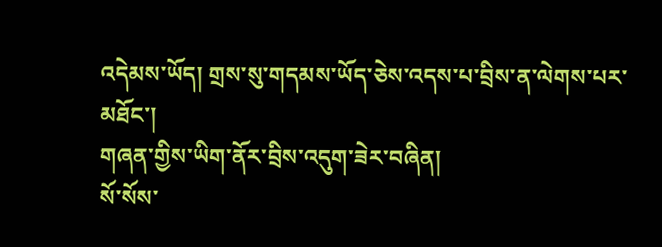འདེམས་ཡོད། གྲས་སུ་གདམས་ཡོད་ཅེས་འདས་པ་བྲིས་ན་ལེགས་པར་མཐོང་།
གཞན་གྱིས་ཡིག་ནོར་བྲིས་འདུག་ཟེར་བཞིན།
སོ་སོས་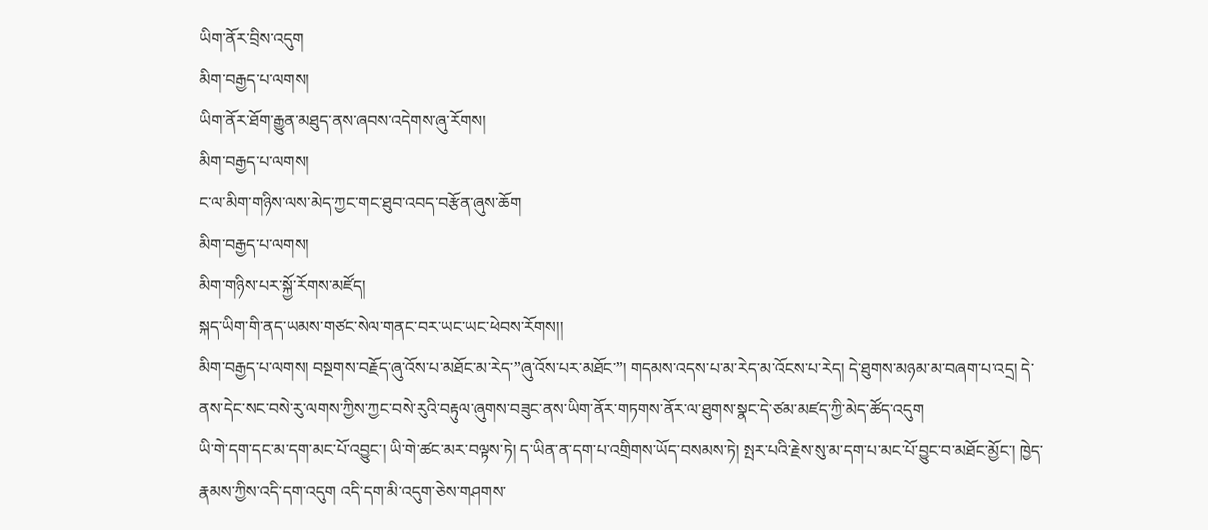ཡིག་ནོར་བྲིས་འདུག
མིག་བརྒྱད་པ་ལགས།
ཡིག་ནོར་ཐོག་རྒྱུན་མཐུད་ནས་ཞབས་འདེགས་ཞུ་རོགས།
མིག་བརྒྱད་པ་ལགས།
ང་ལ་མིག་གཉིས་ལས་མེད་ཀྱང་གང་ཐུབ་འབད་བརྩོན་ཞུས་ཆོག
མིག་བརྒྱད་པ་ལགས།
མིག་གཉིས་པར་སྐྱོ་རོགས་མཛོད།
སྐད་ཡིག་གི་ནད་ཡམས་གཙང་སེལ་གནང་བར་ཡང་ཡང་ཕེབས་རོགས།།
མིག་བརྒྱད་པ་ལགས། བསྔགས་བརྗོད་ཞུ་འོས་པ་མཐོང་མ་རེད་”ཞུ་འོས་པར་མཐོང་”། གདམས་འདས་པ་མ་རེད་མ་འོངས་པ་རེད། དེ་ཐུགས་མཉམ་མ་བཞག་པ་འདྲ། དེ་ནས་དེང་སང་བསེ་རུ་ལགས་ཀྱིས་ཀྱང་བསེ་རུའི་བརྟུལ་ཞུགས་བཟུང་ནས་ཡིག་ནོར་གཏགས་ནོར་ལ་ཐུགས་སྣང་དེ་ཙམ་མཛད་ཀྱི་མེད་ཚོད་འདུག
ཡི་གེ་དག་དང་མ་དག་མང་པོ་འབྱུང་། ཡི་གེ་ཚང་མར་བལྟས་ཏེ། ད་ཡིན་ན་དག་པ་འགྲིགས་ཡོད་བསམས་ཏེ། སྤར་པའི་རྗེས་སུ་མ་དག་པ་མང་པོ་བྱུང་བ་མཐོང་མྱོང་། ཁྱེད་རྣམས་ཀྱིས་འདི་དག་འདུག འདི་དག་མི་འདུག་ཅེས་གཤགས་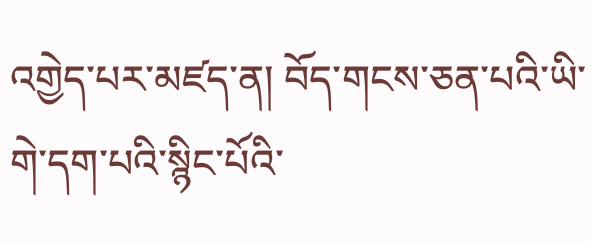འགྱེད་པར་མཛད་ན། བོད་གངས་ཅན་པའི་ཡི་གེ་དག་པའི་སྙིང་པོའི་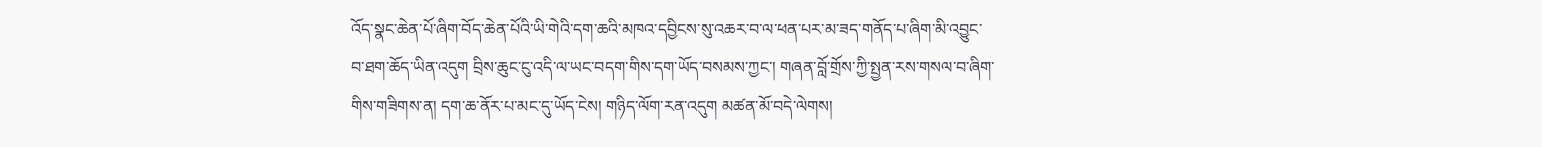འོད་སྣང་ཆེན་པོ་ཞིག་བོད་ཆེན་པོའི་ཡི་གེའི་དག་ཆའི་མཁའ་དབྱིངས་སུ་འཆར་བ་ལ་ཕན་པར་མ་ཟད་གནོད་པ་ཞིག་མི་འབྱུང་བ་ཐག་ཆོད་ཡིན་འདུག བྲིས་ཆུང་ངུ་འདི་ལ་ཡང་བདག་གིས་དག་ཡོད་བསམས་ཀྱང་། གཞན་བློ་གྲོས་ཀྱི་སྤྱན་རས་གསལ་བ་ཞིག་གིས་གཟིགས་ན། དག་ཆ་ནོར་པ་མང་དུ་ཡོད་ངེས། གཉིད་ལོག་རན་འདུག མཚན་མོ་བདེ་ལེགས།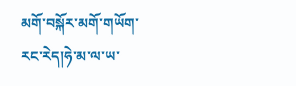མགོ་བསྐོར་མགོ་གཡོག་རང་རེད།ཧེ་མ་ལ་ཡ་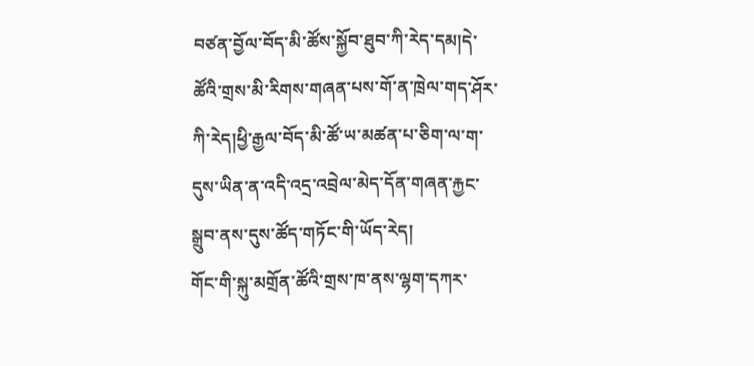བཙན་བྱོལ་བོད་མི་ཚོས་སྐྱོབ་ཐུབ་ཀི་རེད་དམ།དེ་ཚོའི་གྲས་མི་རིགས་གཞན་པས་གོ་ན་ཁྲེལ་གད་ཤོར་ཀི་རེད།ཕྱི་རྒྱལ་བོད་མི་ཚོ་ཡ་མཚན་པ་ཅིག་ལ་ག་དུས་ཡིན་ན་འདི་འདྲ་འབྲེལ་མེད་དོན་གཞན་རྐྱང་སྒྲུབ་ནས་དུས་ཚོད་གཏོང་གི་ཡོད་རེད།
གོང་གི་སྐུ་མགྲོན་ཚོའི་གྲས་ཁ་ནས་ལྷག་དཀར་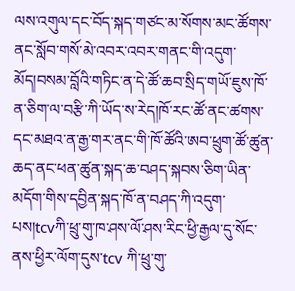ལས་འགུལ་དང་བོད་སྐད་གཙང་མ་སོགས་མང་ཚོགས་ནང་སློབ་གསོ་མེ་འབར་འབར་གནང་གི་འདུག་མོད།བསམ་བློའི་གཏིང་ན་དེ་ཚོ་ཆབ་སྲིད་གཡོ་ཇུས་ཁོ་ན་ཅིག་ལ་བརྩི་ཀི་ཡོད་ས་རེད།ཁོ་རང་ཚོ་ནང་ཚགས་དང་མཐའ་ན་རྒྱ་གར་ནང་གི་ཁོ་ཚོའི་ཨབ་ཕྲུག་ཚོ་ཚུན་ཆད་ནང་ཕན་ཚུན་སྐད་ཆ་བཤད་སྐབས་ཅིག་ཡིན་མདོག་གིས་དབྱིན་སྐད་ཁོ་ན་བཤད་ཀི་འདུག་པས།tcvཀི་ཕྲུ་གུ་ཁ་ཤས་ལོ་ཤས་རིང་ཕྱི་རྒྱལ་དུ་སོང་ནས་ཕྱིར་ལོག་དུས་tcv ཀི་ཕྲུ་གུ་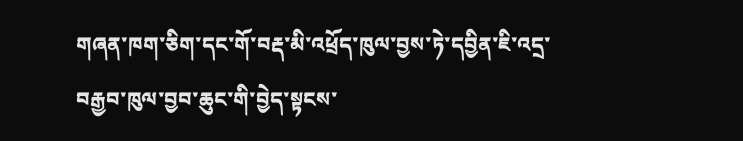གཞན་ཁག་ཅིག་དང་གོ་བརྡ་མི་འཕྲོད་ཁུལ་བྱས་ཏེ་དབྱིན་ཇི་འདྲ་བརྒྱབ་ཁུལ་བྱབ་ཆུང་གི་བྱེད་སྟངས་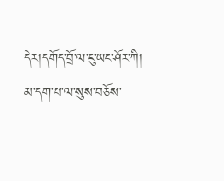དེར།དགོད་བྲོ་ལ་ངུ་ཡང་ཤོར་ཀི།
མ་དག་པ་ལ་སུས་བཅོས་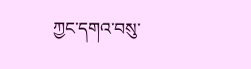ཀྱང་དགའ་བསུ་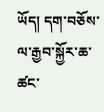ཡོད། དག་བཅོས་ལ་རྒྱབ་སྐྱོར་ཆ་ཚང་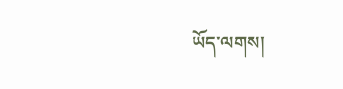ཡོད་ལགས།